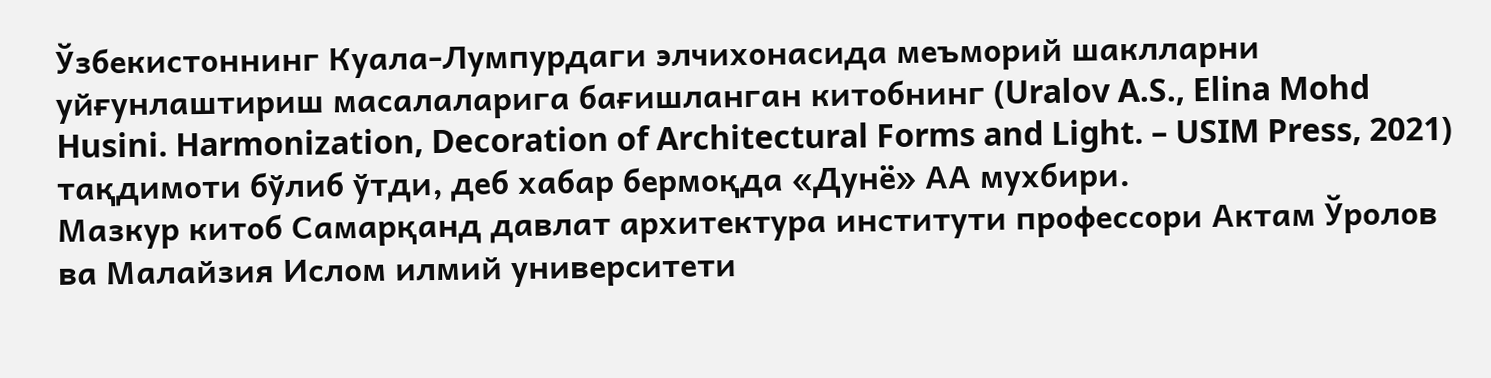Ўзбекистоннинг Куала-Лумпурдаги элчихонасида меъморий шаклларни уйғунлаштириш масалаларига бағишланган китобнинг (Uralov A.S., Elina Mohd Husini. Harmonization, Decoration of Architectural Forms and Light. – USIM Press, 2021) тақдимоти бўлиб ўтди, деб хабар бермоқда «Дунё» АА мухбири.
Мазкур китоб Самарқанд давлат архитектура институти профессори Актам Ўролов ва Малайзия Ислом илмий университети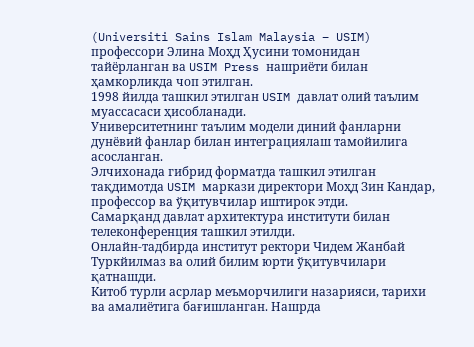(Universiti Sains Islam Malaysia – USIM) профессори Элина Моҳд Ҳусини томонидан тайёрланган ва USIM Press нашриёти билан ҳамкорликда чоп этилган.
1998 йилда ташкил этилган USIM давлат олий таълим муассасаси ҳисобланади.
Университетнинг таълим модели диний фанларни дунёвий фанлар билан интеграциялаш тамойилига асосланган.
Элчихонада гибрид форматда ташкил этилган тақдимотда USIM маркази директори Моҳд Зин Кандар, профессор ва ўқитувчилар иштирок этди.
Самарқанд давлат архитектура институти билан телеконференция ташкил этилди.
Онлайн-тадбирда институт ректори Чидем Жанбай Туркйилмаз ва олий билим юрти ўқитувчилари қатнашди.
Китоб турли асрлар меъморчилиги назарияси, тарихи ва амалиётига бағишланган. Нашрда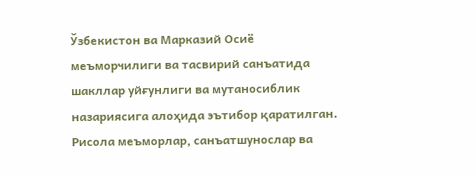Ўзбекистон ва Марказий Осиё меъморчилиги ва тасвирий санъатида шакллар уйғунлиги ва мутаносиблик назариясига алоҳида эътибор қаратилган.
Рисола меъморлар, санъатшунослар ва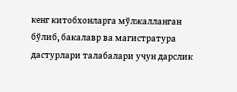кенг китобхонларга мўлжалланган бўлиб, бакалавр ва магистратура дастурлари талабалари учун дарслик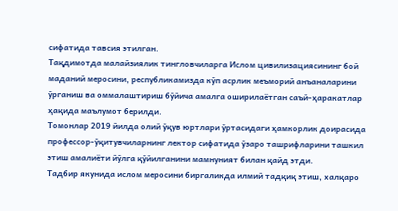сифатида тавсия этилган.
Тақдимотда малайзиялик тингловчиларга Ислом цивилизациясининг бой маданий меросини, республикамизда кўп асрлик меъморий анъаналарини ўрганиш ва оммалаштириш бўйича амалга оширилаётган саъй-ҳаракатлар ҳақида маълумот берилди.
Томонлар 2019 йилда олий ўқув юртлари ўртасидаги ҳамкорлик доирасида профессор-ўқитувчиларнинг лектор сифатида ўзаро ташрифларини ташкил этиш амалиёти йўлга қўйилганини мамнуният билан қайд этди.
Тадбир якунида ислом меросини биргаликда илмий тадқиқ этиш, халқаро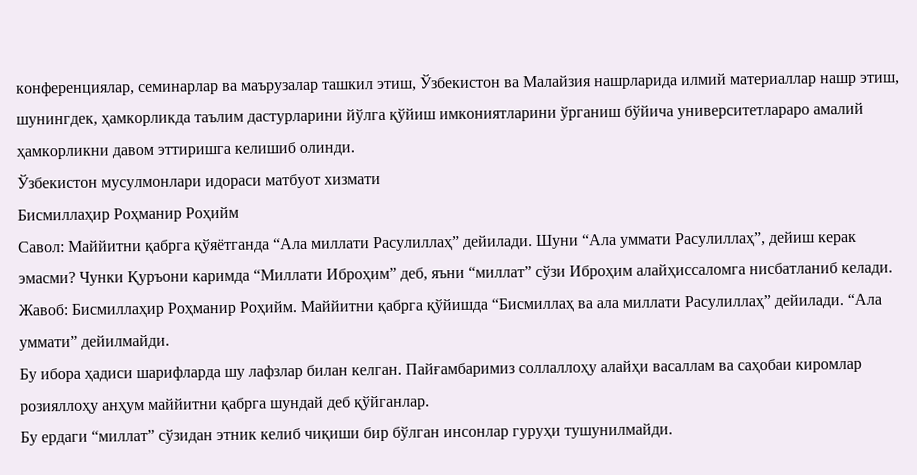конференциялар, семинарлар ва маърузалар ташкил этиш, Ўзбекистон ва Малайзия нашрларида илмий материаллар нашр этиш, шунингдек, ҳамкорликда таълим дастурларини йўлга қўйиш имкониятларини ўрганиш бўйича университетлараро амалий ҳамкорликни давом эттиришга келишиб олинди.
Ўзбекистон мусулмонлари идораси матбуот хизмати
Бисмиллаҳир Роҳманир Роҳийм
Савол: Маййитни қабрга қўяётганда “Ала миллати Расулиллаҳ” дейилади. Шуни “Ала уммати Расулиллаҳ”, дейиш керак эмасми? Чунки Қуръони каримда “Миллати Иброҳим” деб, яъни “миллат” сўзи Иброҳим алайҳиссаломга нисбатланиб келади.
Жавоб: Бисмиллаҳир Роҳманир Роҳийм. Маййитни қабрга қўйишда “Бисмиллаҳ ва ала миллати Расулиллаҳ” дейилади. “Ала уммати” дейилмайди.
Бу ибора ҳадиси шарифларда шу лафзлар билан келган. Пайғамбаримиз соллаллоҳу алайҳи васаллам ва саҳобаи киромлар розияллоҳу анҳум маййитни қабрга шундай деб қўйганлар.
Бу ердаги “миллат” сўзидан этник келиб чиқиши бир бўлган инсонлар гуруҳи тушунилмайди.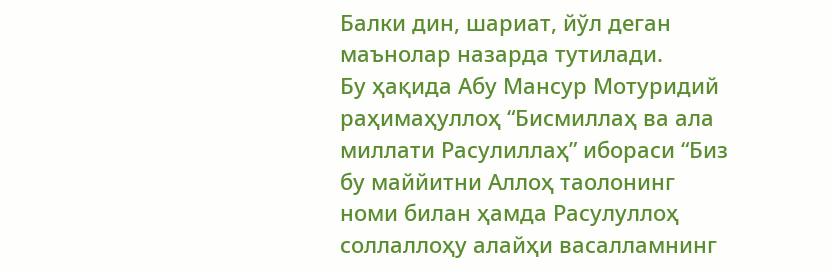Балки дин, шариат, йўл деган маънолар назарда тутилади.
Бу ҳақида Абу Мансур Мотуридий раҳимаҳуллоҳ “Бисмиллаҳ ва ала миллати Расулиллаҳ” ибораси “Биз бу маййитни Аллоҳ таолонинг номи билан ҳамда Расулуллоҳ соллаллоҳу алайҳи васалламнинг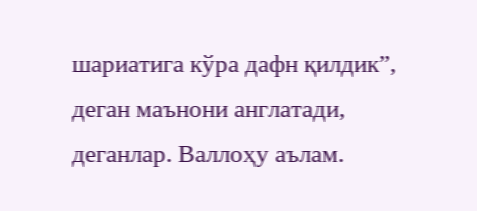шариатига кўра дафн қилдик”, деган маънони англатади, деганлар. Валлоҳу аълам.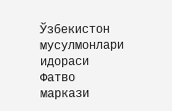Ўзбекистон мусулмонлари идораси
Фатво маркази